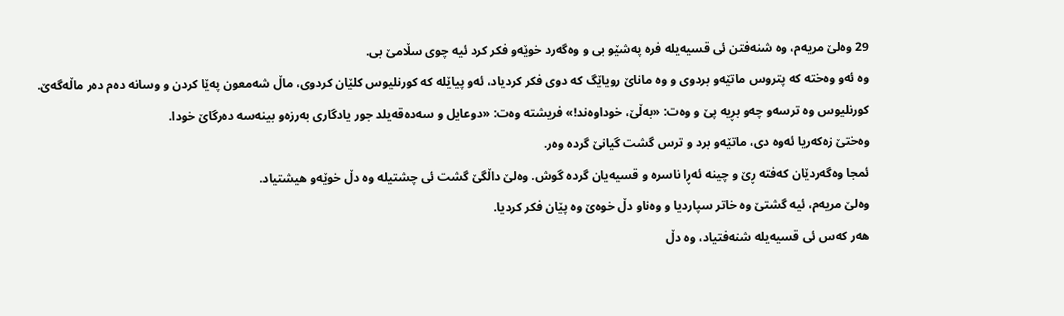29 وەلێ مریەم، وه شنەفتن ئی قسیەیله فره پەشێو بی و وەگەرد خوێەو فکر کرد ئیه چوی سڵامێ بی.
وه ئەو وەخته که پتروس ماتێەو بردوی و وه ماناێ رویاێگ که دوی فکر کردیاد، ئەو پیاێله که کورنلیوس کلێان کردوی، ماڵ شەمعون پەێا کردن و وسانه دەم دەر ماڵەگەێ.
کورنلیوس وه ترسەو چەو بڕیە پێ و وەت: «بەڵێ، خوداوەند!» فریشته وەت: «دوعایل و سەدەقەیلد جور یادگاری بەرزەو بینەسه دەرگاێ خودا.
وەختێ زەکەریا ئەوه دی، ماتێەو برد و ترس گشت گیانێ گرده وەر.
ئمجا وەگەردێان کەفته ڕێ و چینه ئەڕا ناسره و قسیەیان گرده گوش. وەلێ داڵگێ گشت ئی چشتیله وه دڵ خوێەو هیشتیاد.
وەلێ مریەم، ئیه گشتێ وه خاتر سپاردیا و وەناو دڵ خوەێ وه پێان فکر کردیا.
هەر کەس ئی قسیەیله شنەفتیاد، وه دڵ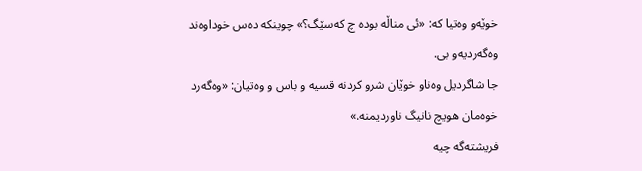خوێەو وەتیا که: «ئی مناڵه بوده چ کەسێگ؟» چوینکه دەس خوداوەند وەگەردیەو بی.
جا شاگردیل وەناو خوێان شرو کردنه قسیه و باس و وەتیان: «وەگەرد خوەمان هویچ نانیگ ناوردیمنه.»
فریشتەگه چیه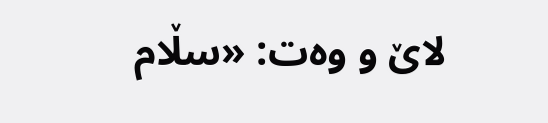لاێ و وەت: «سڵام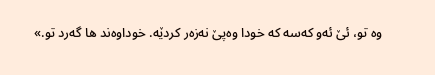وه تو، ئێ ئەو کەسه که خودا وەپێ نەزەر کردێه. خوداوەند ها گەرد تو.»